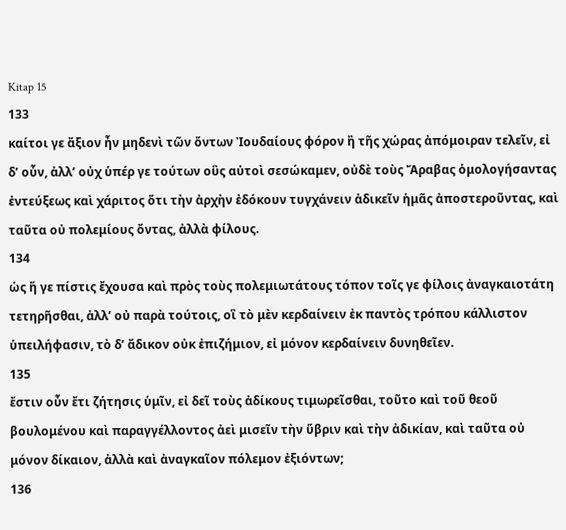Kitap 15
133
καίτοι γε ἄξιον ἦν μηδενὶ τῶν ὄντων Ἰουδαίους φόρον ἢ τῆς χώρας ἀπόμοιραν τελεῖν, εἰ δʼ οὖν, ἀλλʼ οὐχ ὑπέρ γε τούτων οὓς αὐτοὶ σεσώκαμεν, οὐδὲ τοὺς Ἄραβας ὁμολογήσαντας ἐντεύξεως καὶ χάριτος ὅτι τὴν ἀρχὴν ἐδόκουν τυγχάνειν ἀδικεῖν ἡμᾶς ἀποστεροῦντας, καὶ ταῦτα οὐ πολεμίους ὄντας, ἀλλὰ φίλους.
134
ὡς ἥ γε πίστις ἔχουσα καὶ πρὸς τοὺς πολεμιωτάτους τόπον τοῖς γε φίλοις ἀναγκαιοτάτη τετηρῆσθαι, ἀλλʼ οὐ παρὰ τούτοις, οἳ τὸ μὲν κερδαίνειν ἐκ παντὸς τρόπου κάλλιστον ὑπειλήφασιν, τὸ δʼ ἄδικον οὐκ ἐπιζήμιον, εἰ μόνον κερδαίνειν δυνηθεῖεν.
135
ἔστιν οὖν ἔτι ζήτησις ὑμῖν, εἰ δεῖ τοὺς ἀδίκους τιμωρεῖσθαι, τοῦτο καὶ τοῦ θεοῦ βουλομένου καὶ παραγγέλλοντος ἀεὶ μισεῖν τὴν ὕβριν καὶ τὴν ἀδικίαν, καὶ ταῦτα οὐ μόνον δίκαιον, ἀλλὰ καὶ ἀναγκαῖον πόλεμον ἐξιόντων;
136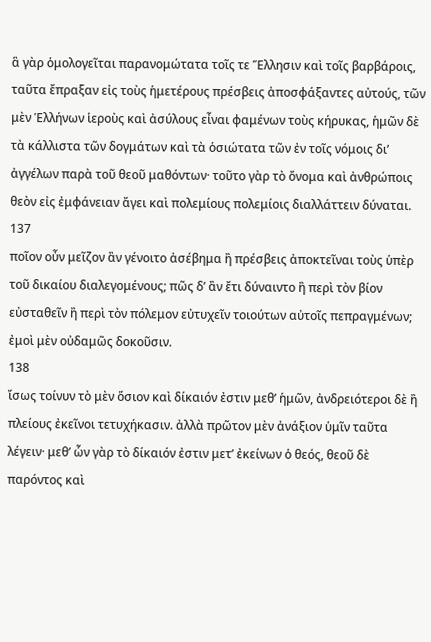ἃ γὰρ ὁμολογεῖται παρανομώτατα τοῖς τε Ἕλλησιν καὶ τοῖς βαρβάροις, ταῦτα ἔπραξαν εἰς τοὺς ἡμετέρους πρέσβεις ἀποσφάξαντες αὐτούς, τῶν μὲν Ἑλλήνων ἱεροὺς καὶ ἀσύλους εἶναι φαμένων τοὺς κήρυκας, ἡμῶν δὲ τὰ κάλλιστα τῶν δογμάτων καὶ τὰ ὁσιώτατα τῶν ἐν τοῖς νόμοις διʼ ἀγγέλων παρὰ τοῦ θεοῦ μαθόντων· τοῦτο γὰρ τὸ ὄνομα καὶ ἀνθρώποις θεὸν εἰς ἐμφάνειαν ἄγει καὶ πολεμίους πολεμίοις διαλλάττειν δύναται.
137
ποῖον οὖν μεῖζον ἂν γένοιτο ἀσέβημα ἢ πρέσβεις ἀποκτεῖναι τοὺς ὑπὲρ τοῦ δικαίου διαλεγομένους; πῶς δʼ ἂν ἔτι δύναιντο ἢ περὶ τὸν βίον εὐσταθεῖν ἢ περὶ τὸν πόλεμον εὐτυχεῖν τοιούτων αὐτοῖς πεπραγμένων; ἐμοὶ μὲν οὐδαμῶς δοκοῦσιν.
138
ἴσως τοίνυν τὸ μὲν ὅσιον καὶ δίκαιόν ἐστιν μεθʼ ἡμῶν, ἀνδρειότεροι δὲ ἢ πλείους ἐκεῖνοι τετυχήκασιν. ἀλλὰ πρῶτον μὲν ἀνάξιον ὑμῖν ταῦτα λέγειν· μεθʼ ὧν γὰρ τὸ δίκαιόν ἐστιν μετʼ ἐκείνων ὁ θεός, θεοῦ δὲ παρόντος καὶ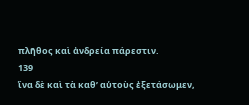πλῆθος καὶ ἀνδρεία πάρεστιν.
139
ἵνα δὲ καὶ τὰ καθʼ αὑτοὺς ἐξετάσωμεν,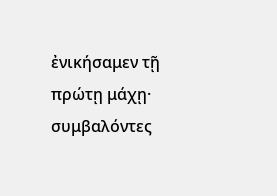ἐνικήσαμεν τῇ πρώτῃ μάχῃ· συμβαλόντες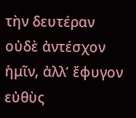τὴν δευτέραν οὐδὲ ἀντέσχον ἡμῖν, ἀλλʼ ἔφυγον εὐθὺς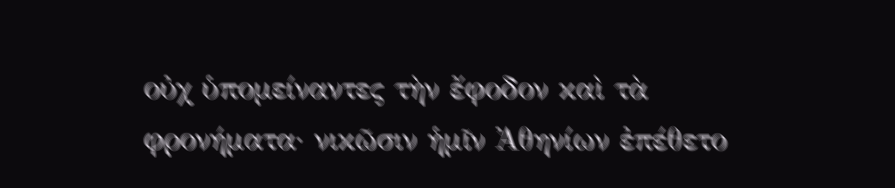οὐχ ὑπομείναντες τὴν ἔφοδον καὶ τὰ φρονήματα· νικῶσιν ἡμῖν Ἀθηνίων ἐπέθετο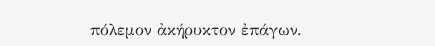πόλεμον ἀκήρυκτον ἐπάγων.